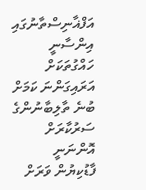އަފްޣާނިސްތާނުގައި އިންސާނީ ހައްގުތަކަށް އަރައިގަންނަ ކަމަށް ބުނެ ތާލިބާނުންގެ ސަރުކާރަށް އޮންނަނީ ފާޑުކިޔުން ވަރަށް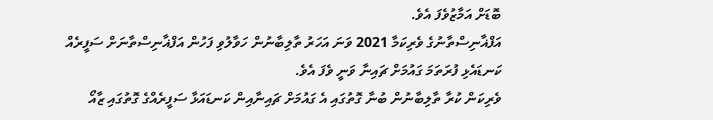ބޮޑަށް އަމާޒުވެފަ އެވެ.
އަފްޣާނިސްތާނުގެ ވެރިކަމާ 2021 ވަނަ އަހަރު ތާލިބާނުން ހަވާލުވި ފަހުން އަފްޣާނިސްތާނަށް ސަފީރެއް ކަނޑައެޅި ފުރަތަމަ ގައުމަށް ޗައިނާ ވަނީ ވެފަ އެވެ.
ވެރިކަން ކުރާ ތާލިބާނުން ބުނާ ގޮތުގައި އެ ގައުމަށް ޗައިނާއިން ކަނޑައަޅާ ސަފީރެއްގެ ގޮތުގައި ޒާއޯ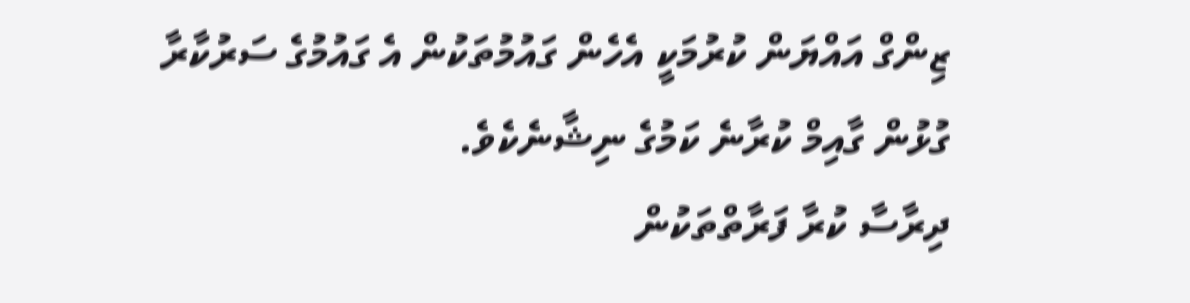ޒިންގް އައްޔަން ކުރުމަކީ އެހެން ގައުމުތަކުން އެ ގައުމުގެ ސަރުކާރާ ގުޅުން ގާއިމް ކުރާނެ ކަމުގެ ނިޝާނެކެވެ.
ދިރާސާ ކުރާ ފަރާތްތަކުން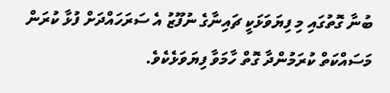ބުނާ ގޮތުގައި މި ފިޔަވަޅަކީ ޗައިނާގެ ނުފޫޒު އެ ސަރަހައްދަށް ފުޅާ ކުރަން މަސައްކަތް ކުރަމުންދާ ގޮތް ހާމަވާ ފިޔަވަޅެކެވެ.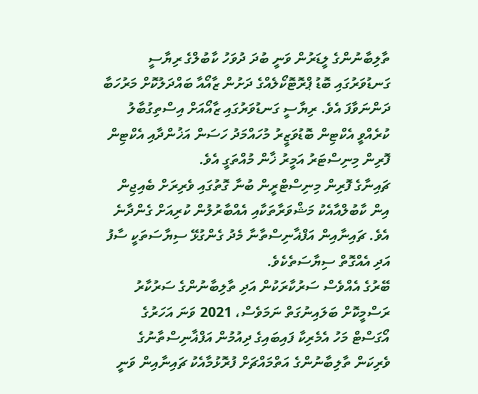ތާލިބާނުންގެ ލީޑަރުން ވަނީ ބުދަ ދުވަހު ކާބުލްގެ ރިޔާސީ ގަނޑުވަރުގައި ބޮޑު ޕްރޮޓޮކޯލެއްގެ ދަށުން ޒާއޯއާ ބައްދަލުކޮށް މަރުހަބާ ދަންނަވާފަ އެވެ. ރިޔާސީ ގަނޑުވަރުގައި ޒާއޯއަށް އިސްތިގުބާލު ކުރެއްވީ އެކްޓިން ބޮޑުވަޒީރު މުހައްމަދު ހަސަން އަޚުންދާއި އެކްޓިން ފޮރިން މިނިސްޓަރު އަމީރު ޚާން މުއްތަގީ އެވެ.
ޗައިނާގެ ފޮރިން މިނިސްޓްރީން ބުނާ ގޮތުގައި ވެރިރަށް ބެއިޖިން އިން ކާބުލްއާއެކު މަޝްވަރާތަކާއި އެއްބާރުލުން ކުރިއަށް ގެންދާނެ އެވެ. ޗައިނާއިން އަފްޣާނިސްތާނާ މެދު ގެންގުޅޭ ސިޔާސަތަކީ ސާފު އަދި އެއްގޮތް ސިޔާސަތެކެވެ.
ބޭރުގެ އެއްވެސް ސަރުކާރަކުން އަދި ތާލިބާނުންގެ ސަރުކާރު ރަސްމީކޮށް ބަލައިނުގަތް ނަމަވެސް، 2021 ވަނަ އަހަރުގެ އޯގަސްޓް މަހު އެމެރިކާ ފައިބައިގެ ދިއުމުން އަފްޣާނިސްތާނުގެ ވެރިކަން ތާލިބާނުންގެ އަތްމައްޗަށް ފުރޮޅުމާއެކު ޗައިނާއިން ވަނީ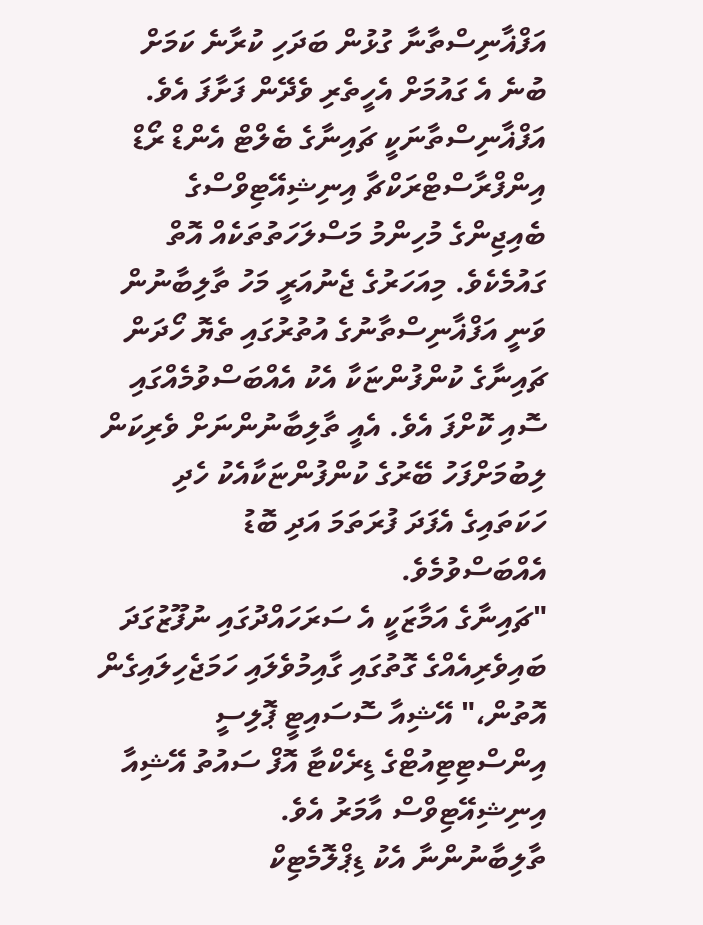އަފްޣާނިސްތާނާ ގުޅުން ބަދަހި ކުރާނެ ކަމަށް ބުނެ އެ ގައުމަށް އެހީތެރި ވެދޭން ފަށާފަ އެވެ.
އަފްޣާނިސްތާނަކީ ޗައިނާގެ ބެލްޓް އެންޑް ރޯޑް އިންފްރާސްޓްރަކްޗާ އިނިޝިއޭޓިވްސްގެ ބެއިޖިންގެ މުހިންމު މަސްލަހަތުތަކެއް އޮތް ގައުމެކެވެ. މިއަހަރުގެ ޖެނުއަރީ މަހު ތާލިބާނުން ވަނީ އަފްޣާނިސްތާނުގެ އުތުރުގައި ތެޔޮ ހޯދަން ޗައިނާގެ ކުންފުންޏަކާ އެކު އެއްބަސްވުމެއްގައި ސޮއި ކޮށްފަ އެވެ. އެއީ ތާލިބާނުންނަށް ވެރިކަން ލިބުމަށްފަހު ބޭރުގެ ކުންފުންޏަކާއެކު ހެދި ހަކަތައިގެ އެފަދަ ފުރަތަމަ އަދި ބޮޑު އެއްބަސްވުމެވެ.
"ޗައިނާގެ އަމާޒަކީ އެ ސަރަހައްދުގައި ނުފޫޒުގަދަ ބައިވެރިއެއްގެ ގޮތުގައި ގާއިމުވެލައި ހަމަޖެހިލައިގެން އޮތުން،" އޭޝިއާ ސޮސައިޓީ ޕޮލިސީ އިންސްޓިޓިއުޓްގެ ޑިރެކްޓާ އޮފް ސައުތު އޭޝިއާ އިނިޝިއޭޓިވްސް އާމަރު އެވެ.
ތާލިބާނުންނާ އެކު ޑިޕްލޮމެޓިކް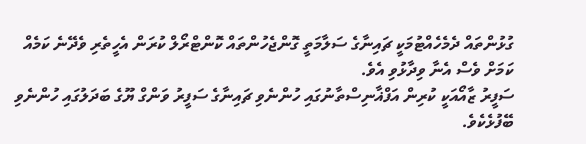ގުޅުންތައް ދެމެހެއްޓުމަކީ ޗައިނާގެ ސަލާމަތީ ގޮންޖެހުންތައް ކޮންޓްރޯލް ކުރަން އެހީތެރި ވެދޭނެ ކަމެއް ކަމަށް ވެސް އެނާ ވިދާޅުވި އެވެ.
ސަފީރު ޒާއޯއަކީ ކުރިން އަފްޣާނިސްތާނުގައި ހުންނެވި ޗައިނާގެ ސަފީރު ވަންގް ޔޫގެ ބަދަލުގައި ހުންނެވި ބޭފުޅެކެވެ.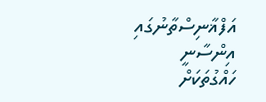އަފްޣާނިސްތާނުގައި އިންސާނީ ހައްގުތަކަށް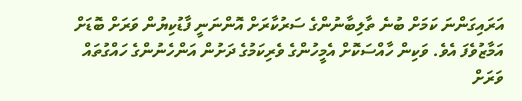އަރައިގަންނަ ކަމަށް ބުނެ ތާލިބާނުންގެ ސަރުކާރަށް އޮންނަނީ ފާޑުކިޔުން ވަރަށް ބޮޑަށް އަމާޒުވެފަ އެވެ. ވަކިން ހާއްސަކޮށް އެމީހުންގެ ވެރިކަމުގެ ދަށުން އަންހެނުންގެ ހައްގުތައް ވަރަށް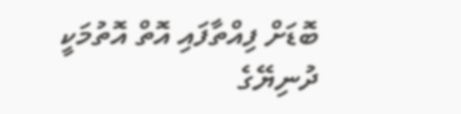ބޮޑަށް ފިއްތާފައި އޮތް އޮތުމަކީ ދުނިޔޭގެ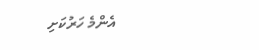އެންމެ ހަރުކަށި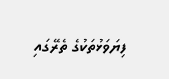ފިޔަވަޅުތަކުގެ ތެރޭގައި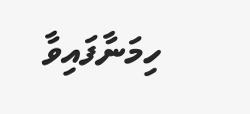ހިމަނާފައިވާ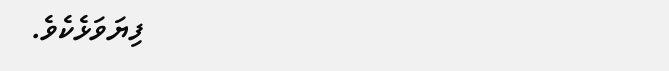ފިޔަވަޅެކެވެ.